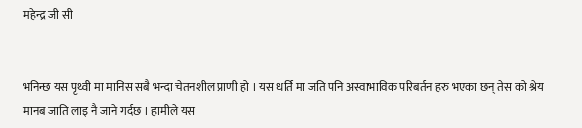महेन्द्र जी सी


भनिन्छ यस पृथ्वी मा मानिस सबै भन्दा चेतनशील प्राणी हो । यस धर्ति मा जति पनि अस्वाभाविक परिबर्तन हरु भएका छन् तेस को श्रेय मानब जाति लाइ नै जाने गर्दछ । हामीले यस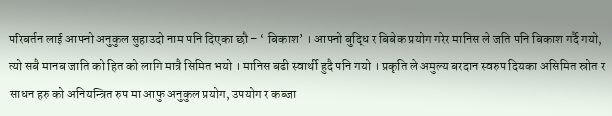परिबर्तन लाई आफ्नो अनुकुल सुहाउदो नाम पनि दिएका छौ – ‘ बिकाश’ । आफ्नो बुद्धि र बिबेक प्रयोग गरेर मानिस ले जति पनि बिकाश गर्दै गयो, त्यो सबै मानब जाति को हित को लागि मात्रै सिमित भयो । मानिस बढी स्वार्थी हुदै पनि गयो । प्रकृति ले अमुल्य बरदान स्वरुप दियका असिमित स्रोत र साधन हरु को अनियन्त्रित रुप मा आफु अनुकुल प्रयोग, उपयोग र कब्जा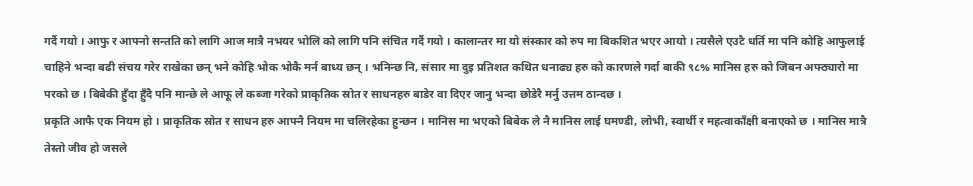गर्दै गयो । आफु र आफ्नो सन्तति को लागि आज मात्रै नभयर भोलि को लागि पनि संचित गर्दै गयो । कालान्तर मा यो संस्कार को रुप मा बिकशित भएर आयो । त्यसैले एउटै धर्ति मा पनि कोहि आफुलाई चाहिने भन्दा बढी संचय गरेर राखेका छन् भने कोहि भोक भोकै मर्न बाध्य छन् । भनिन्छ नि, संसार मा दुइ प्रतिशत कथित धनाढ्य हरु को कारणले गर्दा बाकी ९८% मानिस हरु को जिबन अफ्ठ्यारो मा परको छ । बिबेकी हुँदा हुँदै पनि मान्छे ले आफू ले कब्जा गरेको प्राकृतिक स्रोत र साधनहरु बाडेर वा दिएर जानु भन्दा छोडेरै मर्नु उत्तम ठान्दछ ।
प्रकृति आफै एक नियम हो । प्राकृतिक स्रोत र साधन हरु आफ्नै नियम मा चलिरहेका हुन्छन । मानिस मा भएको बिबेक ले नै मानिस लाई घमण्डी, लोभी, स्वार्थी र महत्वाकॉंक्षी बनाएको छ । मानिस मात्रै तेस्तो जीव हो जसले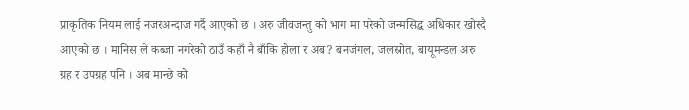प्राकृतिक नियम लाई नजरअन्दाज गर्दै आएको छ । अरु जीवजन्तु को भाग मा परेको जन्मसिद्ध अधिकार खोस्दै आएको छ । मानिस ले कब्जा नगरेको ठाउँ कहाँ नै बाँकि होला र अब? बनजंगल, जलस्रोत, बायूमन्डल अरु ग्रह र उपग्रह पनि । अब मान्छे को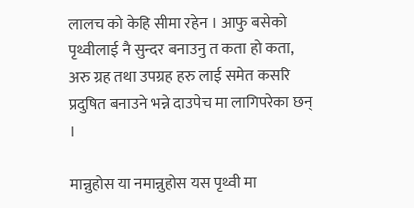लालच को केहि सीमा रहेन । आफु बसेको पृथ्वीलाई नै सुन्दर बनाउनु त कता हो कता, अरु ग्रह तथा उपग्रह हरु लाई समेत कसरि प्रदुषित बनाउने भन्ने दाउपेच मा लागिपरेका छन् ।

मान्नुहोस या नमान्नुहोस यस पृथ्वी मा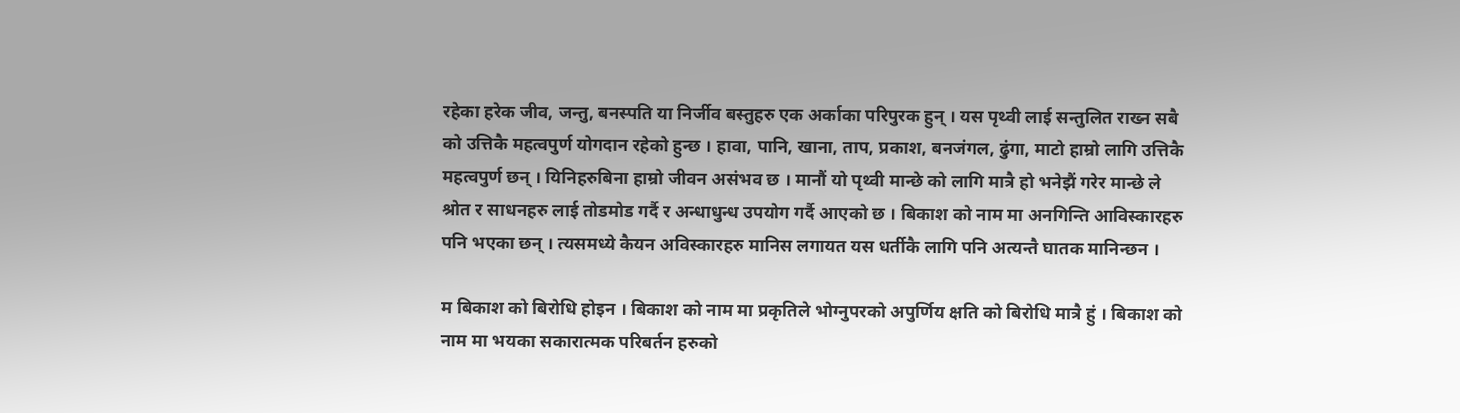रहेका हरेक जीव, जन्तु, बनस्पति या निर्जीव बस्तुहरु एक अर्काका परिपुरक हुन् । यस पृथ्वी लाई सन्तुलित राख्न सबै को उत्तिकै महत्वपुर्ण योगदान रहेको हुन्छ । हावा, पानि, खाना, ताप, प्रकाश, बनजंगल, ढुंगा, माटो हाम्रो लागि उत्तिकै महत्वपुर्ण छन् । यिनिहरुबिना हाम्रो जीवन असंभव छ । मानौं यो पृथ्वी मान्छे को लागि मात्रै हो भनेझैं गरेर मान्छे ले श्रोत र साधनहरु लाई तोडमोड गर्दै र अन्धाधुन्ध उपयोग गर्दै आएको छ । बिकाश को नाम मा अनगिन्ति आविस्कारहरु पनि भएका छन् । त्यसमध्ये कैयन अविस्कारहरु मानिस लगायत यस धर्तीकै लागि पनि अत्यन्तै घातक मानिन्छन ।

म बिकाश को बिरोधि होइन । बिकाश को नाम मा प्रकृतिले भोग्नुपरको अपुर्णिय क्षति को बिरोधि मात्रै हुं । बिकाश को नाम मा भयका सकारात्मक परिबर्तन हरुको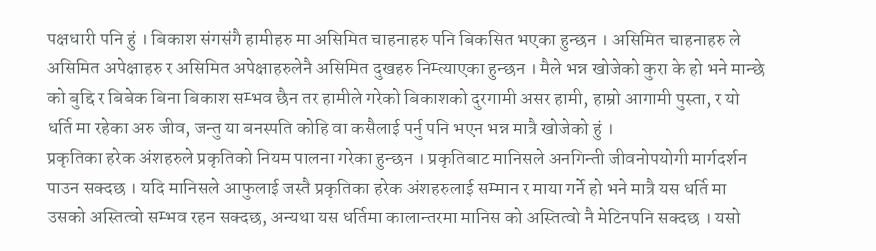पक्षधारी पनि हुं । बिकाश संगसंगै हामीहरु मा असिमित चाहनाहरु पनि बिकसित भएका हुन्छन । असिमित चाहनाहरु ले असिमित अपेक्षाहरु र असिमित अपेक्षाहरुलेनै असिमित दुखहरु निम्त्याएका हुन्छन । मैले भन्न खोजेको कुरा के हो भने मान्छे को बुद्दि र बिबेक बिना बिकाश सम्भव छैन तर हामीले गरेको बिकाशको दुरगामी असर हामी, हाम्रो आगामी पुस्ता, र यो धर्ति मा रहेका अरु जीव, जन्तु या बनस्पति कोहि वा कसैलाई पर्नु पनि भएन भन्न मात्रै खोजेको हुं ।
प्रकृतिका हरेक अंशहरुले प्रकृतिको नियम पालना गरेका हुन्छन । प्रकृतिबाट मानिसले अनगिन्ती जीवनोपयोगी मार्गदर्शन पाउन सक्दछ । यदि मानिसले आफुलाई जस्तै प्रकृतिका हरेक अंशहरुलाई सम्मान र माया गर्ने हो भने मात्रै यस धर्ति मा उसको अस्तित्वो सम्भव रहन सक्दछ, अन्यथा यस धर्तिमा कालान्तरमा मानिस को अस्तित्वो नै मेटिनपनि सक्दछ । यसो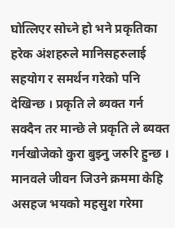घोत्लिएर सोच्ने हो भने प्रकृतिका हरेक अंशहरुले मानिसहरुलाई सहयोग र समर्थन गरेको पनि देखिन्छ । प्रकृति ले ब्यक्त गर्न सक्दैन तर मान्छे ले प्रकृति ले ब्यक्त गर्नखोजेको कुरा बुझ्नु जरुरि हुन्छ । मानवले जीवन जिउने क्रममा केहि असहज भयको महसुश गरेमा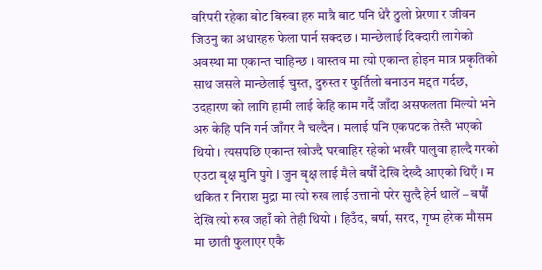वरिपरी रहेका बोट बिरुवा हरु मात्रै बाट पनि धेरै ठुलो प्रेरणा र जीवन जिउनु का अधारहरु फेला पार्न सक्दछ । मान्छेलाई दिक्दारी लागेको अवस्था मा एकान्त चाहिन्छ । वास्तव मा त्यो एकान्त होइन मात्र प्रकृतिको साथ जसले मान्छेलाई चुस्त, दुरुस्त र फुर्तिलो बनाउन मद्दत गर्दछ, उदहारण को लागि हामी लाई केहि काम गर्दै जाँदा असफलता मिल्यो भने अरु केहि पनि गर्न जाँगर नै चल्दैन । मलाई पनि एकपटक तेस्तै भएको थियो । त्यसपछि एकान्त खोज्दै घरबाहिर रहेको भर्खरै पालुवा हाल्दै गरको एउटा बृक्ष मुनि पुगे l जुन बृक्ष लाई मैले बर्षौं देखि देख्दै आएको थिएँ । म थकित र निराश मुद्रा मा त्यो रुख लाई उत्तानो परेर सुत्दै हेर्न थालें – बर्षौं देखि त्यो रुख जहाँ को तेही थियो । हिउँद, बर्षा, सरद, गृष्म हरेक मौसम मा छाती फुलाएर एकै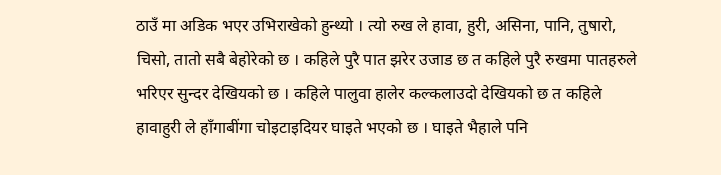ठाउँ मा अडिक भएर उभिराखेको हुन्थ्यो । त्यो रुख ले हावा, हुरी, असिना, पानि, तुषारो, चिसो, तातो सबै बेहोरेको छ । कहिले पुरै पात झरेर उजाड छ त कहिले पुरै रुखमा पातहरुले भरिएर सुन्दर देखियको छ । कहिले पालुवा हालेर कल्कलाउदो देखियको छ त कहिले हावाहुरी ले हाँगाबींगा चोइटाइदियर घाइते भएको छ । घाइते भैहाले पनि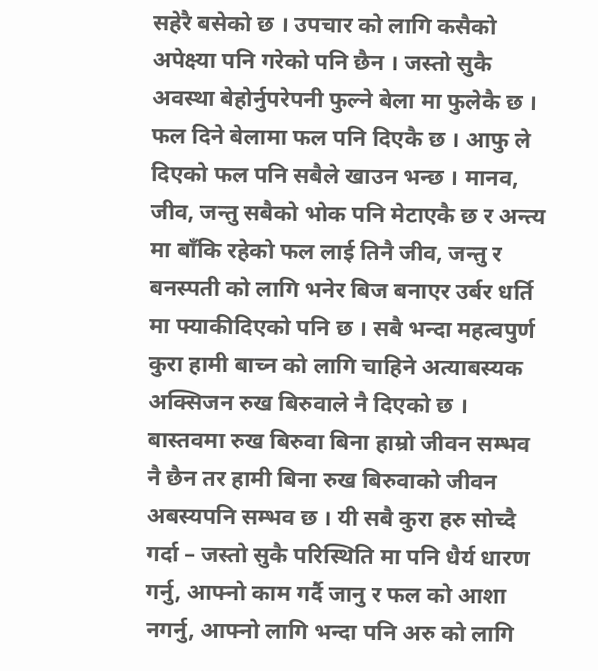सहेरै बसेको छ । उपचार को लागि कसैको अपेक्ष्या पनि गरेको पनि छैन । जस्तो सुकै अवस्था बेहोर्नुपरेपनी फुल्ने बेला मा फुलेकै छ । फल दिने बेलामा फल पनि दिएकै छ । आफु ले दिएको फल पनि सबैले खाउन भन्छ । मानव, जीव, जन्तु सबैको भोक पनि मेटाएकै छ र अन्त्य मा बाँकि रहेको फल लाई तिनै जीव, जन्तु र बनस्पती को लागि भनेर बिज बनाएर उर्बर धर्ति मा फ्याकीदिएको पनि छ । सबै भन्दा महत्वपुर्ण कुरा हामी बाच्न को लागि चाहिने अत्याबस्यक अक्सिजन रुख बिरुवाले नै दिएको छ । बास्तवमा रुख बिरुवा बिना हाम्रो जीवन सम्भव नै छैन तर हामी बिना रुख बिरुवाको जीवन अबस्यपनि सम्भव छ । यी सबै कुरा हरु सोच्दै गर्दा – जस्तो सुकै परिस्थिति मा पनि धैर्य धारण गर्नु, आफ्नो काम गर्दै जानु र फल को आशा नगर्नु, आफ्नो लागि भन्दा पनि अरु को लागि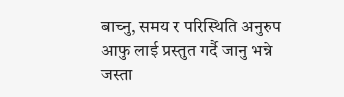बाच्नु, समय र परिस्थिति अनुरुप आफु लाई प्रस्तुत गर्दै जानु भन्ने जस्ता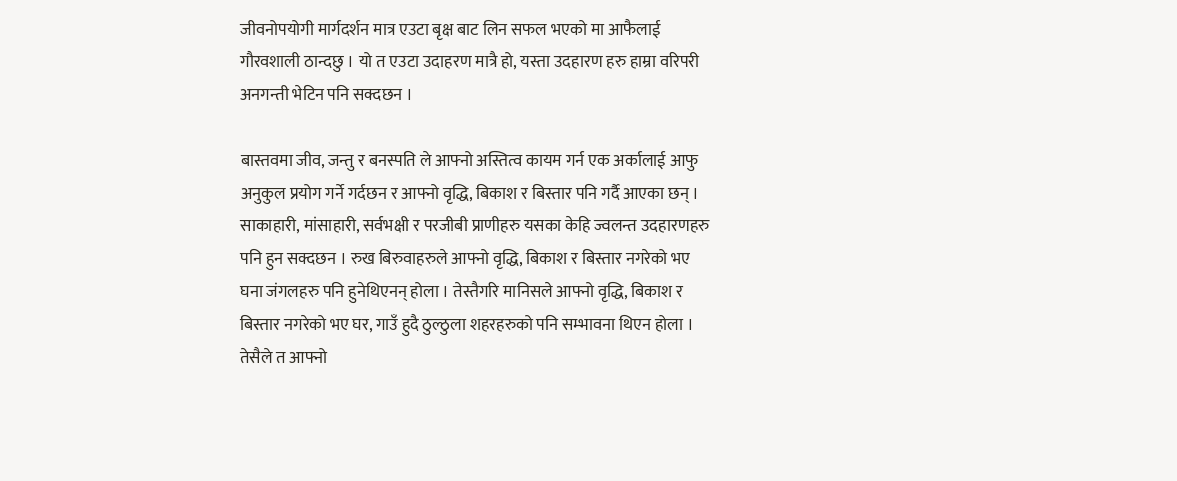जीवनोपयोगी मार्गदर्शन मात्र एउटा बृक्ष बाट लिन सफल भएको मा आफैलाई गौरवशाली ठान्दछु । यो त एउटा उदाहरण मात्रै हो, यस्ता उदहारण हरु हाम्रा वरिपरी अनगन्ती भेटिन पनि सक्दछन ।

बास्तवमा जीव, जन्तु र बनस्पति ले आफ्नो अस्तित्व कायम गर्न एक अर्कालाई आफु अनुकुल प्रयोग गर्ने गर्दछन र आफ्नो वृद्धि, बिकाश र बिस्तार पनि गर्दै आएका छन् । साकाहारी, मांसाहारी, सर्वभक्षी र परजीबी प्राणीहरु यसका केहि ज्वलन्त उदहारणहरु पनि हुन सक्दछन । रुख बिरुवाहरुले आफ्नो वृद्धि, बिकाश र बिस्तार नगरेको भए घना जंगलहरु पनि हुनेथिएनन् होला । तेस्तैगरि मानिसले आफ्नो वृद्धि, बिकाश र बिस्तार नगरेको भए घर, गाउँ हुदै ठुल्ठुला शहरहरुको पनि सम्भावना थिएन होला । तेसैले त आफ्नो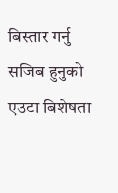बिस्तार गर्नु सजिब हुनुको एउटा बिशेषता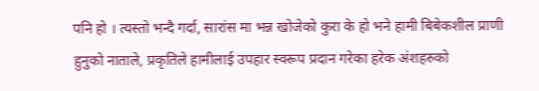पनि हो । त्यस्तो भन्दै गर्दा, सारांस मा भन्न खोजेको कुरा के हो भने हामी बिबेकशील प्राणी हुनुको नाताले, प्रकृतिले हामीलाई उपहार स्वरूप प्रदान गरेका हरेक अंशहरुको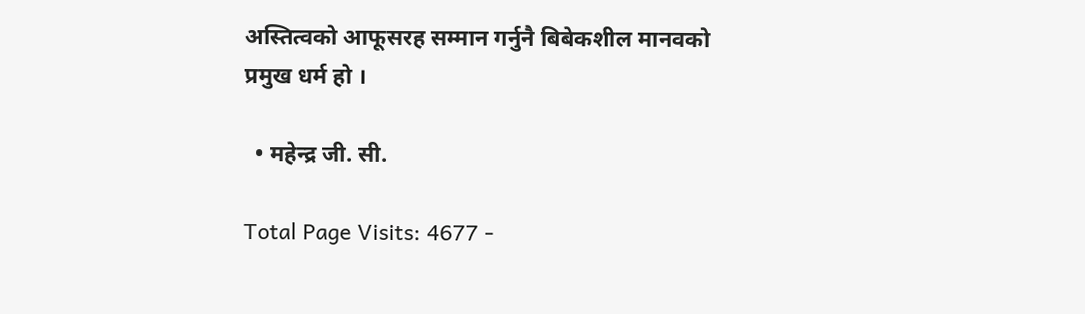अस्तित्वको आफूसरह सम्मान गर्नुनै बिबेकशील मानवको प्रमुख धर्म हो ।

  • महेन्द्र जी. सी.

Total Page Visits: 4677 -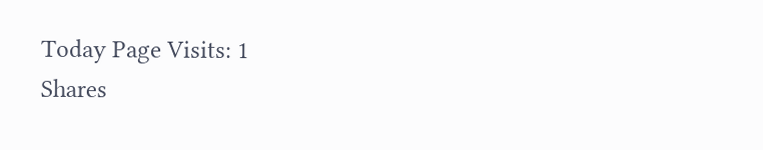Today Page Visits: 1
Shares